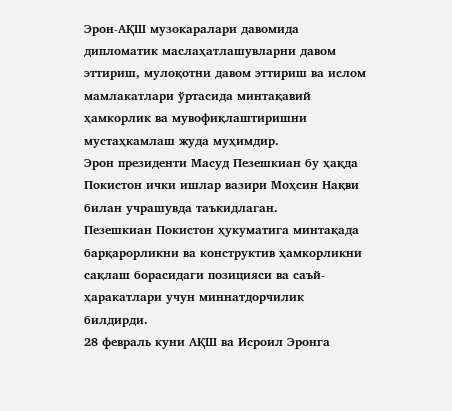Эрон-АҚШ музокаралари давомида дипломатик маслаҳатлашувларни давом эттириш, мулоқотни давом эттириш ва ислом мамлакатлари ўртасида минтақавий ҳамкорлик ва мувофиқлаштиришни мустаҳкамлаш жуда муҳимдир.
Эрон президенти Масуд Пезешкиан бу ҳақда Покистон ички ишлар вазири Моҳсин Нақви билан учрашувда таъкидлаган.
Пезешкиан Покистон ҳукуматига минтақада барқарорликни ва конструктив ҳамкорликни сақлаш борасидаги позицияси ва саъй-ҳаракатлари учун миннатдорчилик билдирди.
28 февраль куни АҚШ ва Исроил Эронга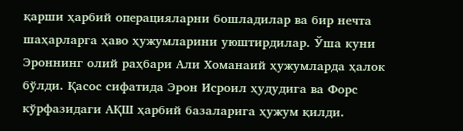қарши ҳарбий операцияларни бошладилар ва бир нечта шаҳарларга ҳаво ҳужумларини уюштирдилар. Ўша куни Эроннинг олий раҳбари Али Хоманаий ҳужумларда ҳалок бўлди. Қасос сифатида Эрон Исроил ҳудудига ва Форс кўрфазидаги АҚШ ҳарбий базаларига ҳужум қилди.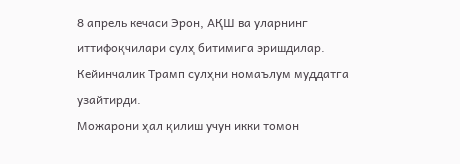8 апрель кечаси Эрон, АҚШ ва уларнинг иттифоқчилари сулҳ битимига эришдилар. Кейинчалик Трамп сулҳни номаълум муддатга узайтирди.
Можарони ҳал қилиш учун икки томон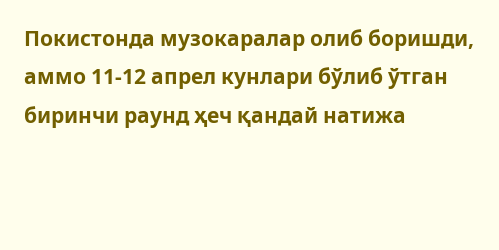Покистонда музокаралар олиб боришди, аммо 11-12 апрел кунлари бўлиб ўтган биринчи раунд ҳеч қандай натижа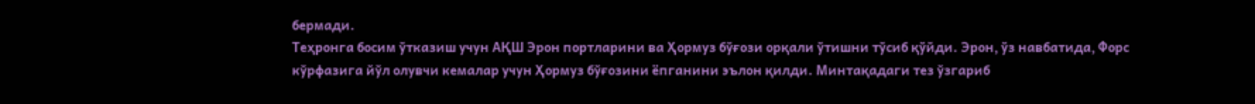бермади.
Теҳронга босим ўтказиш учун АҚШ Эрон портларини ва Ҳормуз бўғози орқали ўтишни тўсиб қўйди. Эрон, ўз навбатида, Форс кўрфазига йўл олувчи кемалар учун Ҳормуз бўғозини ёпганини эълон қилди. Минтақадаги тез ўзгариб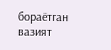бораётган вазият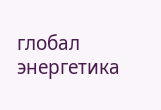глобал энергетика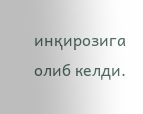инқирозига олиб келди.